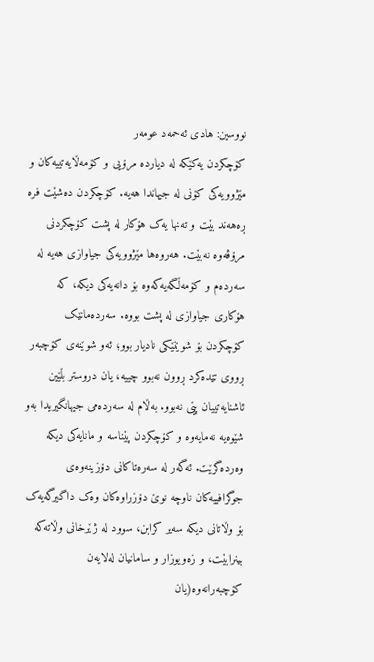نووسین: هادی ئەحمەد عومەر
کۆچکردن یەکێکە لە دیاردە مرۆیی و کۆمەڵایەتییەکان و مێژوویەکی کۆنی لە جیهاندا هەیە. کۆچکردن دەشێت فرە ڕەهەند بێت و تەنها یەک هۆکار لە پشت کۆچکردنی مرۆڤەوە نەبێت. هەروەها مێژوویەکی جیاوازی هەیە لە سەردەم و کۆمەڵگەیەکەوە بۆ دانەیەکی دیکە، کە هۆکاری جیاوازی لە پشت بووە. سەردەمانێک کۆچکردن بۆ شوێنێکی نادیار بوو؛ ئەو شوێنەی کۆچبەر ڕووی تێدەکرد ڕوون نەبوو چییە، یان دروستر بڵێین ئاشنایەتییان پێی نەبوو. بەڵام لە سەردەمی جیهانگیریدا بەو شێوەیە نەمایەوە و کۆچکردن پێناسە و مانایەکی دیکە وەردەگرێت. ئەگەر لە سەرەتاکانی دۆزینەوەی جوگرافییەکان ناوچە نوێ دۆزراوەکان وەک داگیرگەیەک بۆ وڵاتانی دیکە سەیر کرابن، سوود لە ژێرخانی وڵاتەکە بینرابێت، و زەویوزار و سامانیان لەلایەن کۆچبەرانەوە(یان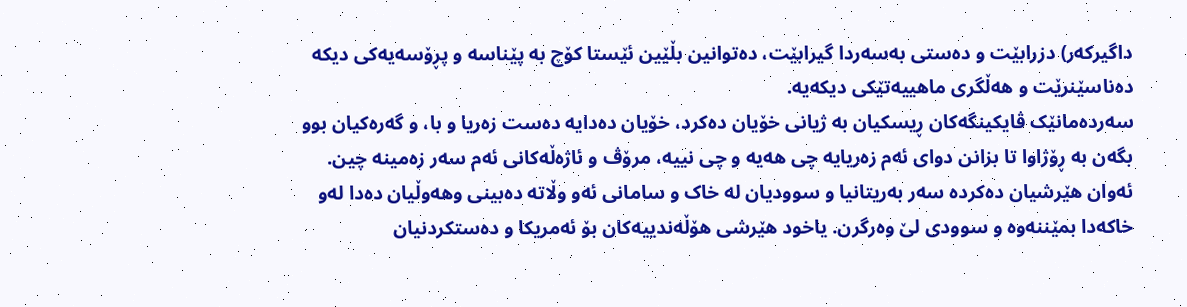داگیرکەر) دزرابێت و دەستی بەسەردا گیرابێت، دەتوانین بڵێین ئێستا کۆچ بە پێناسە و پڕۆسەیەکی دیکە دەناسێنرێت و هەڵگری ماهییەتێکی دیکەیە.
سەردەمانێک ڤایکینگەکان ڕیسکیان بە ژیانی خۆیان دەکرد، خۆیان دەدایە دەست زەریا و با، و گەرەکیان بوو بگەن بە ڕۆژاوا تا بزانن دوای ئەم زەریایە چی هەیە و چی نییە، مرۆڤ و ئاژەڵەکانی ئەم سەر زەمینە چین. ئەوان هێرشیان دەکردە سەر بەریتانیا و سوودیان لە خاک و سامانی ئەو وڵاتە دەبینی وهەوڵیان دەدا لەو خاکەدا بمێننەوە و سوودی لێ وەرگرن. یاخود هێرشی هۆڵەندییەکان بۆ ئەمریکا و دەستکردنیان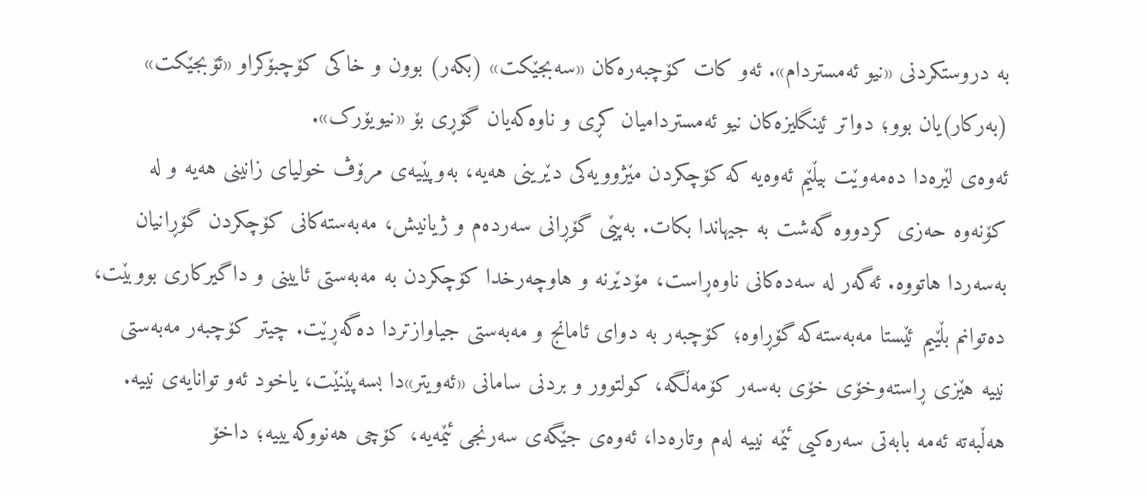بە دروستکردنی «نیو ئەمستردام». ئەو کات کۆچبەرەکان «سەبجێکت» (بکەر) بوون و خاکی کۆچبۆکراو «ئۆبجێکت» (بەرکار)یان بوو؛ دواتر ئینگلیزەکان نیو ئەمستردامیان کڕی و ناوەکەیان گۆڕی بۆ «نیویۆرک».
ئەوەی لێرەدا دەمەوێت بیڵێم ئەوەیە کە کۆچکردن مێژوویەکی دێرینی هەیە، بەوپێیەی مرۆڤ خولیای زانینی هەیە و لە کۆنەوە حەزی کردووە گەشت بە جیهاندا بکات. بەپێی گۆڕانی سەردەم و ژیانیش، مەبەستەکانی کۆچکردن گۆڕانیان بەسەردا هاتووە. ئەگەر لە سەدەکانی ناوەڕاست، مۆدێرنە و هاوچەرخدا کۆچکردن بە مەبەستی ئایینی و داگیرکاری بووبێت، دەتوانم بڵێیم ئێستا مەبەستەکە گۆڕاوە؛ کۆچبەر بە دوای ئامانج و مەبەستی جیاوازتردا دەگەڕێت. چیتر کۆچبەر مەبەستی نییە هێزی ڕاستەوخۆی خۆی بەسەر کۆمەڵگە، کولتوور و بردنی سامانی «ئەویتر»دا بسەپێنێت، یاخود ئەو توانایەی نییە. هەڵبەتە ئەمە بابەتی سەرەکیی ئێمە نییە لەم وتارەدا، ئەوەی جێگەی سەرنجی ئێمەیە، کۆچی هەنووکەیییە؛ داخۆ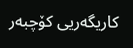کاریگەریی کۆچبەر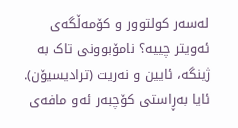لەسەر کولتوور و کۆمەڵگەی ئەویتر چییە؟ نامۆبوونی تاک بە ژینگە، ئایین و نەریت (ترادیسیۆن). ئایا بەڕاستی کۆچبەر ئەو مافەی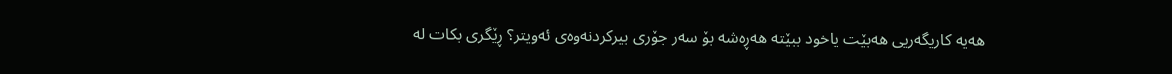هەیە کاریگەریی هەبێت یاخود ببێتە هەڕەشە بۆ سەر جۆری بیرکردنەوەی ئەویتر؟ ڕێگری بکات لە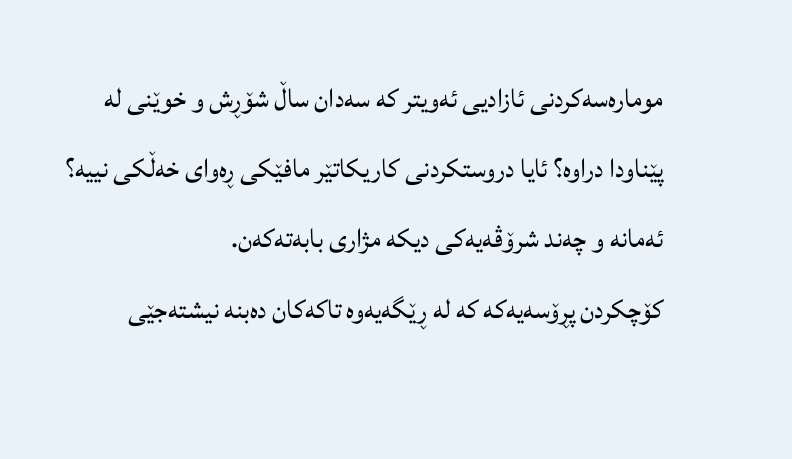مومارەسەکردنی ئازادیی ئەویتر کە سەدان ساڵ شۆڕش و خوێنی لە پێناودا دراوە؟ ئایا دروستکردنی کاریکاتێر مافێکی ڕەوای خەڵکی نییە؟ ئەمانە و چەند شرۆڤەیەکی دیکە مژاری بابەتەکەن.
کۆچکردن پڕۆسەیەکە کە لە ڕێگەیەوە تاکەکان دەبنە نیشتەجێی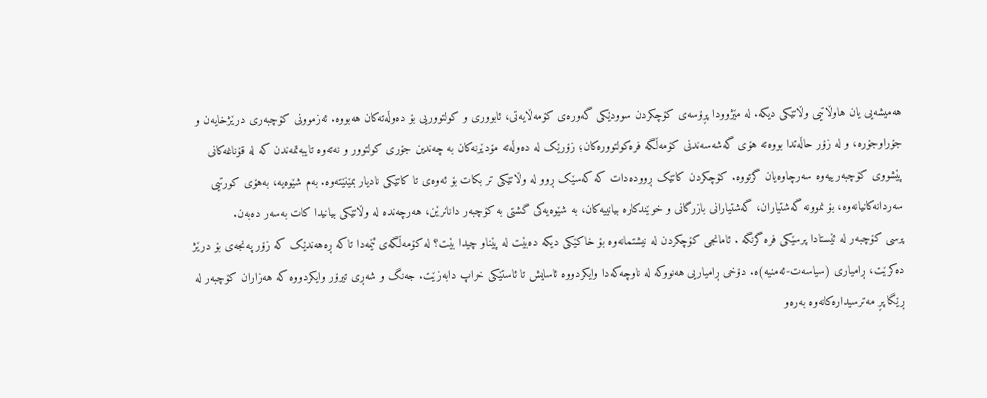هەمیشەیی یان هاوڵاتیی وڵاتێکی دیکە. لە مێژوودا پڕۆسەی کۆچکردن سوودێکی گەورەی کۆمەڵایەتی، ئابووری و کولتووریی بۆ دەوڵەتەکان هەبووە. ئەزموونی کۆچبەری درێژخایەن و جۆراوجۆرە، و لە زۆر حاڵەتدا بووەتە هۆی گەشەسەندنی کۆمەڵگە فرەکولتوورەکان؛ زۆرێک لە دەوڵەتە مۆدێرنەکان بە چەندین جۆری کولتوور و نەتەوە تایبەتمەندن کە لە قۆناغەکانی پێشووی کۆچبەرییەوە سەرچاوەیان گرتووە. کۆچکردن کاتێک ڕوودەدات کە کەسێک ڕوو لە وڵاتێکی تر بکات بۆ ئەوەی تا کاتێکی نادیار بمێنێتەوە. بەم شێوەیە، بەهۆی کورتیی سەردانەکانیانەوە، بۆ نموونە گەشتیاران، گەشتیارانی بازرگانی و خوێندکارە بیانییەکان، بە شێوەیەکی گشتی بە کۆچبەر دانانرێن، هەرچەندە لە وڵاتێکی بیانیدا کات بەسەر دەبەن.
پرسی کۆچبەر لە ئێستادا پرسێکی فرە گرنگە . ئامانجی کۆچکردن لە نیشتمانەوە بۆ خاکێکی دیکە دەبێت لە پێناو چیدا بێت؟ لە کۆمەڵگەی ئێمەدا تاکە ڕەهەندێک کە زۆر پەنجەی بۆ درێژ دەکرێت، ڕامیاری (سیاسەت-ئەمنیە)ە. دۆخی ڕامیاریی هەنووکە لە ناوچەکەدا وایکردووە ئاسایش تا ئاستێکی خراپ دابەزێت. جەنگ و شەڕی تیرۆر وایکردووە کە هەزاران کۆچبەر لە ڕێگا پڕ مەترسیدارەکانەوە بەرەو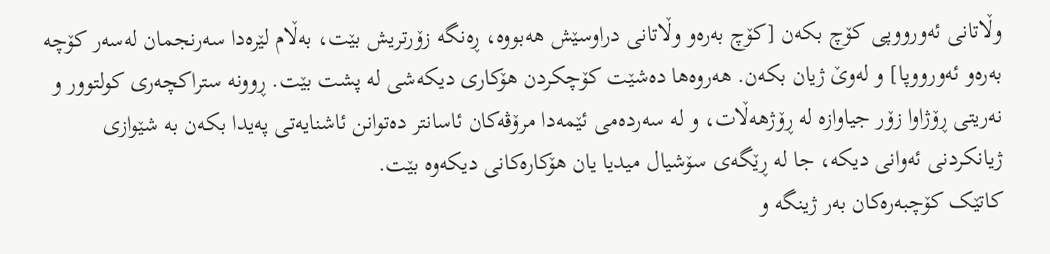وڵاتانی ئەورووپی کۆچ بکەن [کۆچ بەرەو وڵاتانی دراوسێش هەبووە، ڕەنگە زۆرتریش بێت، بەڵام لێرەدا سەرنجمان لەسەر کۆچە بەرەو ئەورووپا] و لەوێ ژیان بکەن. هەروەها دەشێت کۆچکردن هۆکاری دیکەشی لە پشت بێت. ڕوونە ستراکچەری کولتوور و نەریتی ڕۆژاوا زۆر جیاوازە لە ڕۆژهەڵات، و لە سەردەمی ئێمەدا مرۆڤەکان ئاسانتر دەتوانن ئاشنایەتی پەیدا بکەن بە شێوازی ژیانکردنی ئەوانی دیکە، جا لە ڕێگەی سۆشیال میدیا یان هۆکارەکانی دیکەوە بێت.
کاتێک کۆچبەرەکان بەر ژینگە و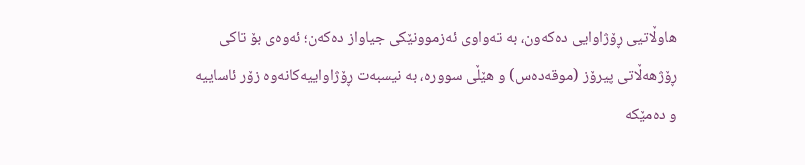هاوڵاتیی ڕۆژاوایی دەکەون، بە تەواوی ئەزموونێکی جیاواز دەکەن؛ ئەوەی بۆ تاکی ڕۆژهەڵاتی پیرۆز (موقەدەس) و هێڵی سوورە، بە نیسبەت ڕۆژاواییەکانەوە زۆر ئاساییە و دەمێکە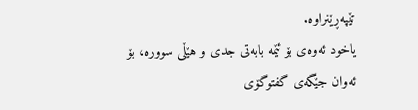تێپەڕێنراوە.
یاخود ئەوەی بۆ ئێمە بابەتی جدی و هێڵی سوورە، بۆ ئەوان جێگەی گفتوگۆی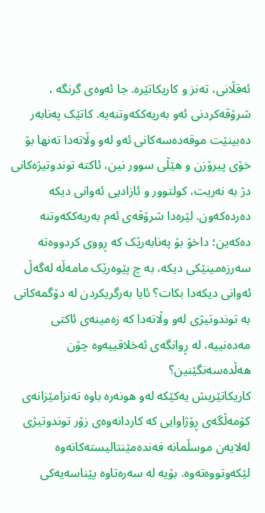ئەقڵانی، تەنز و کاریکاتێرە. جا ئەوەی گرنگە ، شرۆڤەکردنی ئەو بەریەککەوتنەیە. کاتێک پەنابەر دەبینێت موقەدەسەکانی ئەو لەو وڵاتەدا تەنها بۆ خۆی پیرۆزن و هێڵی سوور نین، ئاکتە توندوتیژەکانی دژ بە نەریت، کولتوور و ئازادیی ئەوانی دیکە دەردەکەون. لێرەدا شرۆڤەی ئەم بەریەککەوتنە دەکەین؛ داخۆ بۆ پەنابەرێک کە ڕووی کردووەتە سەرزەمینێکی دیکە، بە چ پێوەرێک مامەڵە لەگەڵ ئەوانی دیکەدا بکات؟ ئایا بەرگریکردن لە دۆگمەکانی بە توندوتیژی لەو وڵاتەدا کە زەمینەی ئاکتی مەدەنییە، لە ڕوانگەی ئەخلاقییەوە چۆن هەڵدەسەنگێنین؟
کاریکاتێریش یەکێکە لەو هونەرە باوە تەنزامێزانەی کۆمەڵگەی ڕۆژاوایی کە کاردانەوەی زۆر توندوتیژی لەلایەن موسڵمانە فەندەمێنتالیستەکانەوە لێکەوتووەتەوە. بۆیە لە سەرەتاوە پێناسەیەکی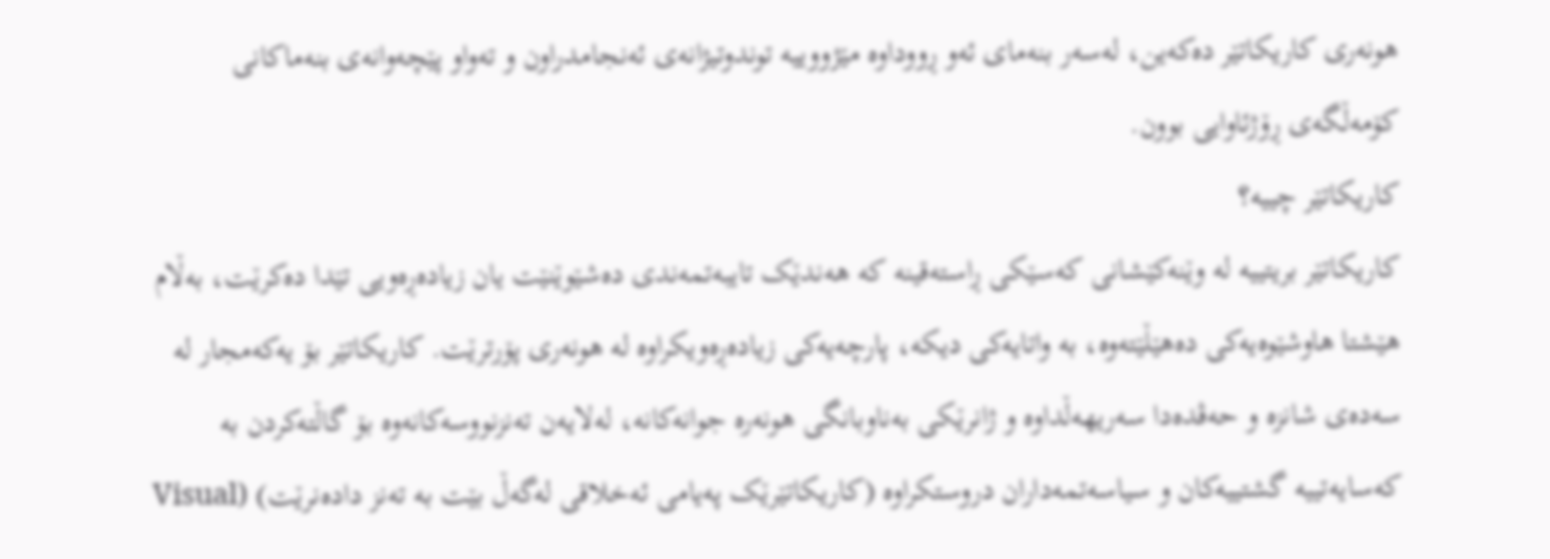هونەری کاریکاتێر دەکەین، لەسەر بنەمای ئەو ڕووداوە مێژووییە توندوتیژانەی ئەنجامدراون و تەواو پێچەوانەی بنەماکانی کۆمەڵگەی ڕۆژئاوایی بوون.
کاریکاتێر چییە؟
کاریکاتێر بریتییە لە وێنەکێشانی کەسێکی ڕاستەقینە کە هەندێک تایبەتمەندی دەشێوێنێت یان زیادەڕەویی تێدا دەکرێت، بەڵام هێشتا هاوشێوەیەکی دەهێڵێتەوە، بە واتایەکی دیکە، پارچەیەکی زیادەڕەویکراوە لە هونەری پۆرترێت. کاریکاتێر بۆ یەکەمجار لە سەدەی شانزە و حەڤدەدا سەریهەڵداوە و ژانرێکی بەناوبانگی هونەرە جوانەکانە، لەلایەن تەنزنووسەکانەوە بۆ گاڵتەکردن بە کەسایەتییە گشتییەکان و سیاسەتمەداران دروستکراوە (کاریکاتێرێک پەیامی ئەخلاقی لەگەڵ بێت بە تەنز دادەنرێت) (Visual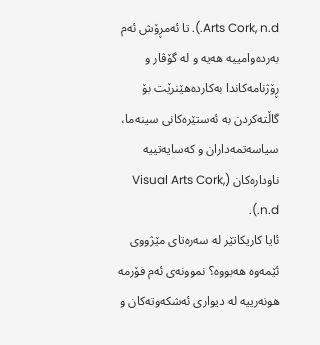Arts Cork, n.d.). تا ئەمڕۆش ئەم بەردەوامییە هەیە و لە گۆڤار و ڕۆژنامەکاندا بەکاردەهێنرێت بۆ گاڵتەکردن بە ئەستێرەکانی سینەما، سیاسەتمەداران و کەسایەتییە ناودارەکان (Visual Arts Cork, n.d.).
ئایا کاریکاتێر لە سەرەتای مێژووی ئێمەوە هەبووە؟ نموونەی ئەم فۆرمە هونەرییە لە دیواری ئەشکەوتەکان و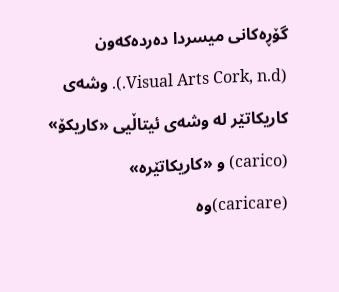گۆڕەکانی میسردا دەردەکەون (Visual Arts Cork, n.d.). وشەی کاریکاتێر لە وشەی ئیتاڵیی «کاریکۆ» (carico) و «کاریکاتێرە» (caricare)وە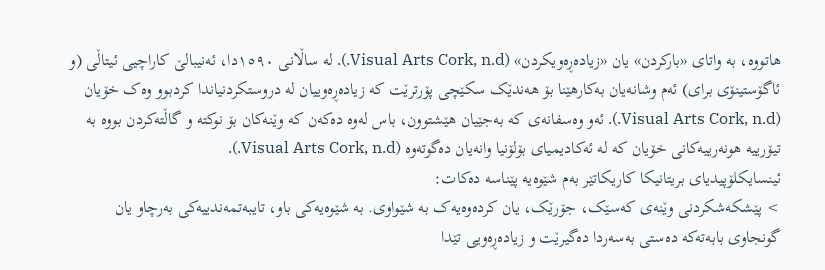هاتووە، بە واتای «بارکردن» یان «زیادەڕەویکردن» (Visual Arts Cork, n.d.). لە ساڵانی ١٥٩٠دا، ئەنیبالێ کاراچیی ئیتاڵی (و ئاگۆستینۆی برای) ئەم وشانەیان بەکارهێنا بۆ هەندێک سکێچی پۆرترێت کە زیادەڕەوییان لە دروستکردنیاندا کردبوو وەک خۆیان (Visual Arts Cork, n.d.). ئەو وەسفانەی کە بەجێیان هێشتوون، باس لەوە دەکەن کە وێنەکان بۆ نوکتە و گاڵتەکردن بووە بە تیۆرییە هونەرییەکانی خۆیان کە لە ئەکادیمیای بۆلۆنیا وانەیان دەگوتەوە (Visual Arts Cork, n.d.).
ئینسایکلۆپیدیای بریتانیکا کاریکاتێر بەم شێوەیە پێناسە دەکات:
> پێشکەشکردنی وێنەی کەسێک، جۆرێک، یان کردەوەیەک بە شێواوی. بە شێوەیەکی باو، تایبەتمەندییەکی بەرچاو یان گونجاوی بابەتەکە دەستی بەسەردا دەگیرێت و زیادەڕەویی تێدا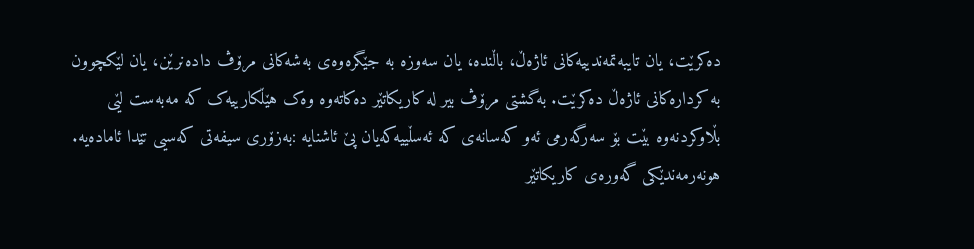دەکرێت، یان تایبەتمەندییەکانی ئاژەڵ، باڵندە، یان سەوزە بە جێگرەوەی بەشەکانی مرۆڤ دادەنرێن، یان لێکچوون بە کردارەکانی ئاژەڵ دەکرێت. بەگشتی مرۆڤ بیر لە کاریکاتێر دەکاتەوە وەک هێڵکارییەک کە مەبەست لێی بڵاوکردنەوە بێت بۆ سەرگەرمی ئەو کەسانەی کە ئەسڵییەکەیان پێ ئاشنایە :بەزۆری سیفەتی کەسیی تێدا ئامادەیە.
هونەرمەندێکی گەورەی کاریکاتێر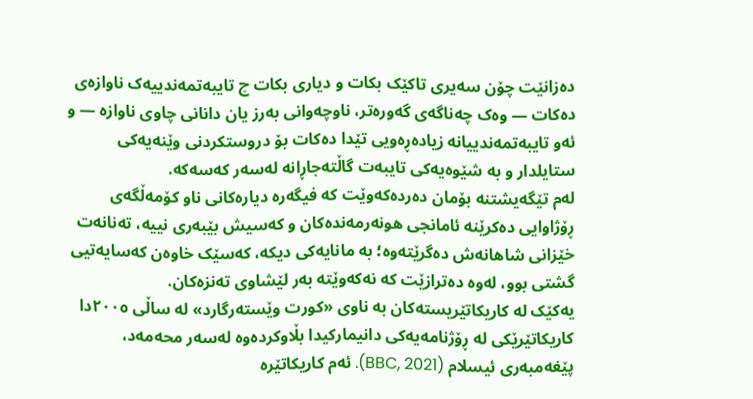دەزانێت چۆن سەیری تاکێک بکات و دیاری بکات چ تایبەتمەندییەک ناوازەی دەکات — وەک چەناگەی گەورەتر، ناوچەوانی بەرز یان دانانی چاوی ناوازە — و ئەو تایبەتمەندییانە زیادەڕەویی تێدا دەکات بۆ دروستکردنی وێنەیەکی ستایلدار و بە شێوەیەکی تایبەت گاڵتەجاڕانە لەسەر کەسەکە.
لەم تێگەیشتنە بۆمان دەردەکەوێت کە فیگەرە دیارەکانی ناو کۆمەڵگەی ڕۆژاوایی دەکرێنە ئامانجی هونەرمەندەکان و کەسیش بێبەری نییە، تەنانەت خێزانی شاهانەش دەگرێتەوە؛ بە مانایەکی دیکە، کەسێک خاوەن کەسایەتیی گشتی بوو، لەوە دەترازێت کە نەکەوێتە بەر لێشاوی تەنزەکان.
یەکێک لە کاریکاتێریستەکان بە ناوی «کورت وێستەرگارد» لە ساڵی ٢٠٠٥دا کاریکاتێرێکی لە ڕۆژنامەیەکی دانیمارکیدا بڵاوکردەوە لەسەر محەمەد، پێغەمبەری ئیسلام (BBC, 2021). ئەم کاریکاتێرە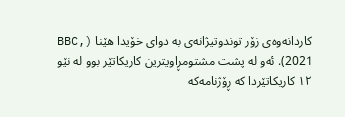کاردانەوەی زۆر توندوتیژانەی بە دوای خۆیدا هێنا (BBC, 2021). ئەو لە پشت مشتومڕاویترین کاریکاتێر بوو لە نێو ١٢ کاریکاتێردا کە ڕۆژنامەکە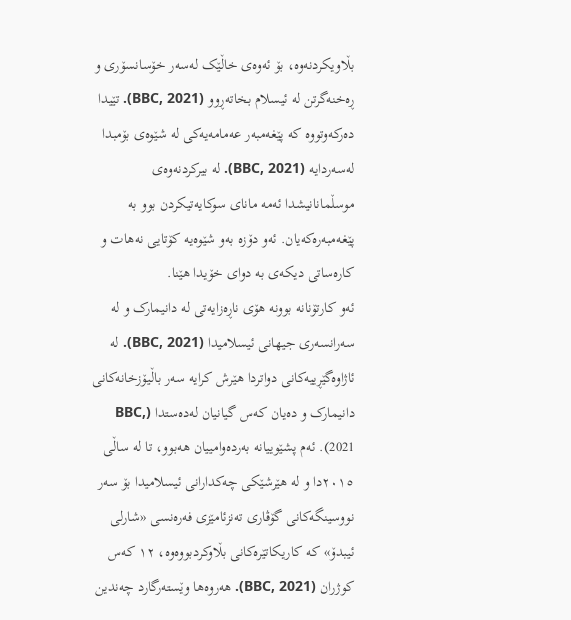بڵاویکردنەوە، بۆ ئەوەی خاڵێک لەسەر خۆسانسۆری و ڕەخنەگرتن لە ئیسلام بخاتەڕوو (BBC, 2021). تێیدا دەرکەوتووە کە پێغەمبەر عەمامەیەکی لە شێوەی بۆمبدا لەسەردایە (BBC, 2021). لە بیرکردنەوەی موسڵمانانیشدا ئەمە مانای سوکایەتیکردن بوو بە پێغەمبەرەکەیان. ئەو دۆزە بەو شێوەیە کۆتایی نەهات و کارەساتی دیکەی بە دوای خۆیدا هێنا.
ئەو کارتۆنانە بوونە هۆی ناڕەزایەتی لە دانیمارک و لە سەرانسەری جیهانی ئیسلامیدا (BBC, 2021). لە ئاژاوەگێڕییەکانی دواتردا هێرش کرایە سەر باڵیۆزخانەکانی دانیمارک و دەیان کەس گیانیان لەدەستدا (BBC, 2021). ئەم پشێوییانە بەردەوامییان هەبوو، تا لە ساڵی ٢٠١٥دا و لە هێرشێکی چەکدارانی ئیسلامیدا بۆ سەر نووسینگەکانی گۆڤاری تەنزئامێزی فەرەنسی «شارلی ئیبدۆ» کە کاریکاتێرەکانی بڵاوکردبووەوە، ١٢ کەس کوژران (BBC, 2021). هەروەها وێستەرگارد چەندین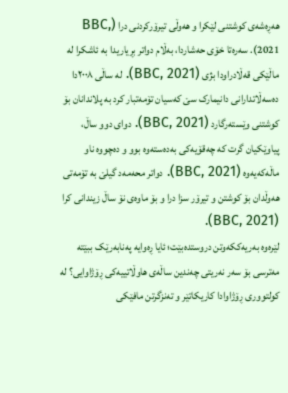هەڕەشەی کوشتنی لێکرا و هەوڵی تیرۆرکردنی درا (BBC, 2021). سەرەتا خۆی حەشاردا، بەڵام دواتر بڕیاریدا بە ئاشکرا لە ماڵێکی قەڵادراودا بژی (BBC, 2021). لە ساڵی ٢٠٠٨دا دەسەڵاتدارانی دانیمارک سێ کەسیان تۆمەتبار کرد بە پلاندانان بۆ کوشتنی وێستەرگارد (BBC, 2021). دوای دوو ساڵ، پیاوێکیان گرت کە چەقۆیەکی بەدەستەوە بوو و دەچووە ناو ماڵەکەیەوە (BBC, 2021). دواتر محەمەد گیلێ بە تۆمەتی هەوڵدان بۆ کوشتن و تیرۆر سزا درا و بۆ ماوەی نۆ ساڵ زیندانی کرا (BBC, 2021).
لێرەوە بەریەککەوتن دروستدەبێت؛ ئایا ڕەوایە پەنابەرێک ببێتە مەترسی بۆ سەر نەریتی چەندین ساڵەی هاوڵاتییەکی ڕۆژاوایی؟ لە کولتووری ڕۆژاوادا کاریکاتێر و تەنزگرتن مافێکی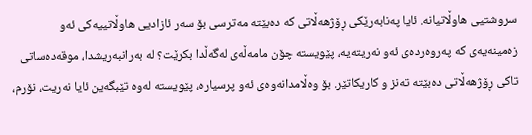سروشتیی هاوڵاتیانە. ئایا پەنابەرێکی ڕۆژهەڵاتی کە دەبێتە مەترسی بۆ سەر ئازادیی هاوڵاتییەکی ئەو زەمینەیەی کە پەروەردەی ئەو نەریتەیە، پێویستە چۆن مامەڵەی لەگەڵدا بکرێت؟ لە بەرانبەریشدا، موقەدەساتی تاکی ڕۆژهەڵاتی دەبێتە تەنز و کاریکاتێر. بۆ وەڵامدانەوەی ئەو پرسیارە، پێویستە لەوە تێبگەین ئایا نەریت، نۆرم،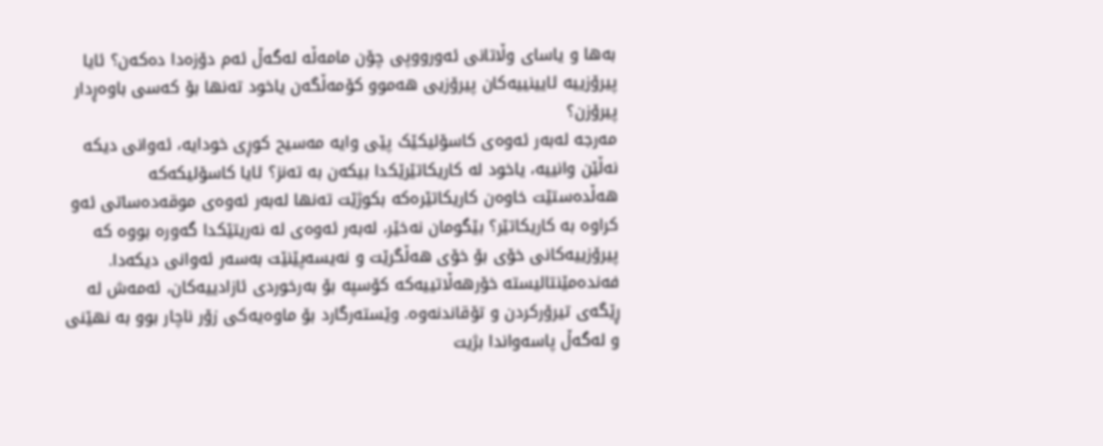بەها و یاسای وڵاتانی ئەورووپی چۆن مامەڵە لەگەڵ ئەم دۆزەدا دەکەن؟ ئایا پیرۆزییە ئایینییەکان پیرۆزیی هەموو کۆمەڵگەن یاخود تەنها بۆ کەسی باوەڕدار پیرۆزن؟
مەرجە لەبەر ئەوەی کاسۆلیکێک پێی وایە مەسیح کوڕی خودایە، ئەوانی دیکە نەڵێن وانییە، یاخود لە کاریکاتێرێکدا بیکەن بە تەنز؟ ئایا کاسۆلیکەکە هەڵدەستێت خاوەن کاریکاتێرەکە بکوژێت تەنها لەبەر ئەوەی موقەدەساتی ئەو کراوە بە کاریکاتێر؟ بێگومان نەخێر، لەبەر ئەوەی لە نەریتێکدا گەورە بووە کە پیرۆزییەکانی خۆی بۆ خۆی هەڵگرێت و نەیسەپێنێت بەسەر ئەوانی دیکەدا. فەندەمێنتالیستە خۆرهەڵاتییەکە کۆسپە بۆ بەرخوردی ئازادییەکان، ئەمەش لە ڕێگەی تیرۆرکردن و تۆقاندنەوە. وێستەرگارد بۆ ماوەیەکی زۆر ناچار بوو بە نهێنی و لەگەڵ پاسەواندا بژیت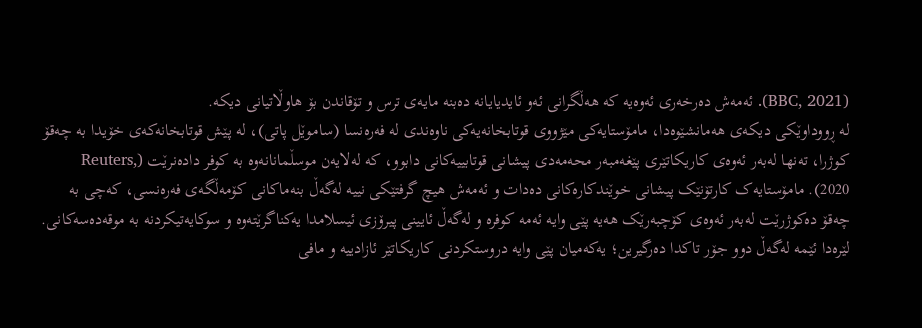(BBC, 2021). ئەمەش دەرخەری ئەوەیە کە هەڵگرانی ئەو ئایدیایانە دەبنە مایەی ترس و تۆقاندن بۆ هاوڵاتیانی دیکە.
لە ڕووداوێکی دیکەی هەمانشێوەدا، مامۆستایەکی مێژووی قوتابخانەیەکی ناوەندی لە فەرەنسا (ساموێل پاتی)، لە پێش قوتابخانەکەی خۆیدا بە چەقۆ کوژرا، تەنها لەبەر ئەوەی کاریکاتێری پێغەمبەر محەمەدی پیشانی قوتابییەکانی دابوو، کە لەلایەن موسڵمانانەوە بە کوفر دادەنرێت (Reuters, 2020). مامۆستایەک کارتۆنێک پیشانی خوێندکارەکانی دەدات و ئەمەش هیچ گرفتێکی نییە لەگەڵ بنەماکانی کۆمەڵگەی فەرەنسی، کەچی بە چەقۆ دەکوژرێت لەبەر ئەوەی کۆچبەرێک هەیە پێی وایە ئەمە کوفرە و لەگەڵ ئایینی پیرۆزی ئیسلامدا یەکناگرێتەوە و سوکایەتیکردنە بە موقەدەسەکانی.
لێرەدا ئێمە لەگەڵ دوو جۆر تاکدا دەرگیرین؛ یەکەمیان پێی وایە دروستکردنی کاریکاتێر ئازادییە و مافی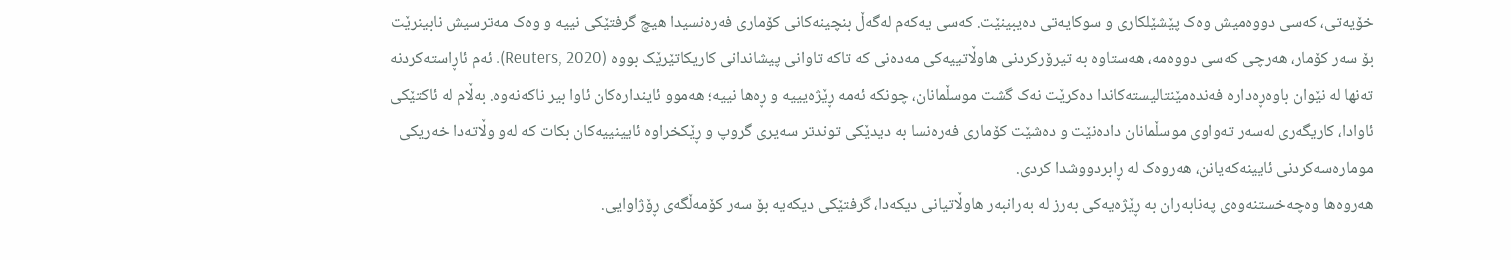خۆیەتی، کەسی دووەمیش وەک پێشێلکاری و سوکایەتی دەیبینێت. کەسی یەکەم لەگەڵ بنچینەکانی کۆماری فەرەنسیدا هیچ گرفتێکی نییە و وەک مەترسیش نابینرێت بۆ سەر کۆمار، هەرچی کەسی دووەمە، هەستاوە بە تیرۆرکردنی هاوڵاتییەکی مەدەنی کە تاکە تاوانی پیشاندانی کاریکاتێرێک بووە (Reuters, 2020). ئەم ئاڕاستەکردنە تەنها لە نێوان باوەڕەدارە فەندەمێنتالیستەکاندا دەکرێت نەک گشت موسڵمانان، چونکە ئەمە ڕێژەیییە و ڕەها نییە؛ هەموو ئایندارەکان ئاوا بیر ناکەنەوە. بەڵام لە ئاکتێکی ئاوادا، کاریگەری لەسەر تەواوی موسڵمانان دادەنێت و دەشێت کۆماری فەرەنسا بە دیدێکی توندتر سەیری گروپ و ڕێکخراوە ئایینییەکان بکات کە لەو وڵاتەدا خەریکی مومارەسەکردنی ئایینەکەیانن، هەروەک لە ڕابردووشدا کردی.
هەروەها وەچەخستنەوەی پەنابەران بە ڕێژەیەکی بەرز لە بەرانبەر هاوڵاتیانی دیکەدا، گرفتێکی دیکەیە بۆ سەر کۆمەڵگەی ڕۆژاوایی.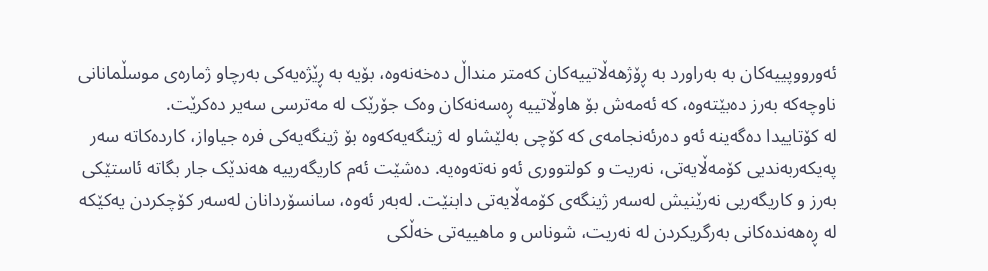ئەورووپییەکان بە بەراورد بە ڕۆژهەڵاتییەکان کەمتر منداڵ دەخەنەوە، بۆیە بە ڕێژەیەکی بەرچاو ژمارەی موسڵمانانی ناوچەکە بەرز دەبێتەوە، کە ئەمەش بۆ هاوڵاتییە ڕەسەنەکان وەک جۆرێک لە مەترسی سەیر دەکرێت.
لە کۆتاییدا دەگەینە ئەو دەرئەنجامەی کە کۆچی بەلێشاو لە ژینگەیەکەوە بۆ ژینگەیەکی فرە جیاواز، کاردەکاتە سەر پەیکەربەندیی کۆمەڵایەتی، نەریت و کولتووری ئەو نەتەوەیە. دەشێت ئەم کاریگەرییە هەندێک جار بگاتە ئاستێکی بەرز و کاریگەریی نەرێنیش لەسەر ژینگەی کۆمەڵایەتی دابنێت. لەبەر ئەوە، سانسۆردانان لەسەر کۆچکردن یەکێکە لە ڕەهەندەکانی بەرگریکردن لە نەریت، شوناس و ماهییەتی خەڵکی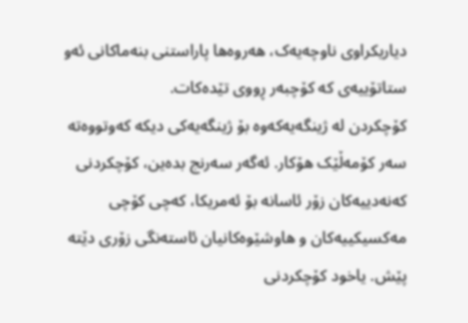دیاریکراوی ناوچەیەک، هەروەها پاراستنی بنەماکانی ئەو ستاتۆییەی کە کۆچبەر ڕووی تێدەکات.
کۆچکردن لە ژینگەیەکەوە بۆ ژینگەیەکی دیکە کەوتووەتە سەر کۆمەڵێک هۆکار. ئەگەر سەرنج بدەین، کۆچکردنی کەنەدییەکان زۆر ئاسانە بۆ ئەمریکا، کەچی کۆچی مەکسیکییەکان و هاوشێوەکانیان ئاستەنگی زۆری دێتە پێش. یاخود کۆچکردنی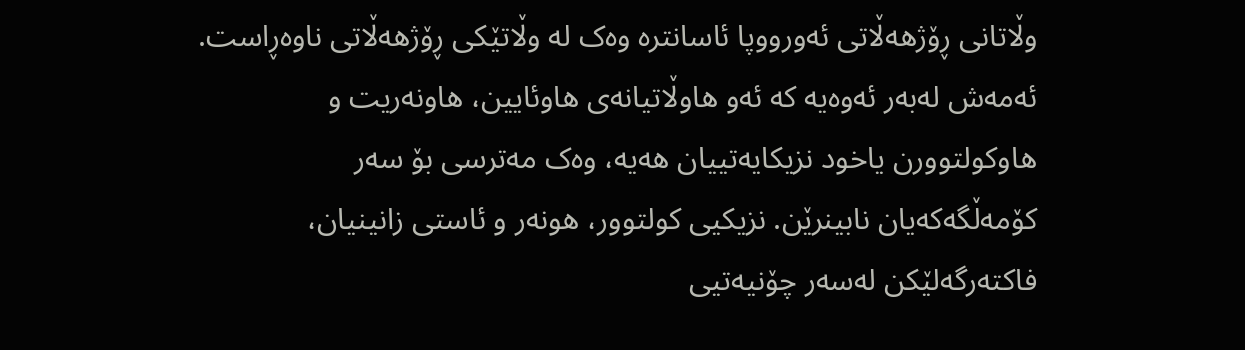وڵاتانی ڕۆژهەڵاتی ئەورووپا ئاسانترە وەک لە وڵاتێکی ڕۆژهەڵاتی ناوەڕاست. ئەمەش لەبەر ئەوەیە کە ئەو هاوڵاتیانەی هاوئایین، هاونەریت و هاوکولتوورن یاخود نزیکایەتییان هەیە، وەک مەترسی بۆ سەر کۆمەڵگەکەیان نابینرێن. نزیکیی کولتوور، هونەر و ئاستی زانینیان، فاکتەرگەلێکن لەسەر چۆنیەتیی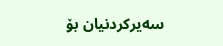سەیرکردنیان بۆ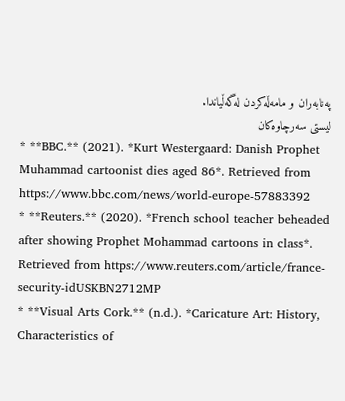پەنابەران و مامەڵەکردن لەگەڵیاندا.
لیستی سەرچاوەکان
* **BBC.** (2021). *Kurt Westergaard: Danish Prophet Muhammad cartoonist dies aged 86*. Retrieved from https://www.bbc.com/news/world-europe-57883392
* **Reuters.** (2020). *French school teacher beheaded after showing Prophet Mohammad cartoons in class*. Retrieved from https://www.reuters.com/article/france-security-idUSKBN2712MP
* **Visual Arts Cork.** (n.d.). *Caricature Art: History, Characteristics of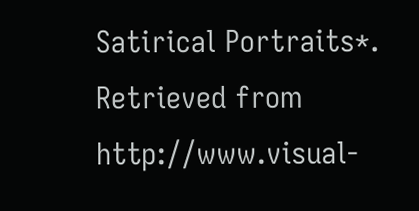Satirical Portraits*. Retrieved from http://www.visual-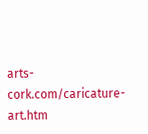arts-cork.com/caricature-art.htm